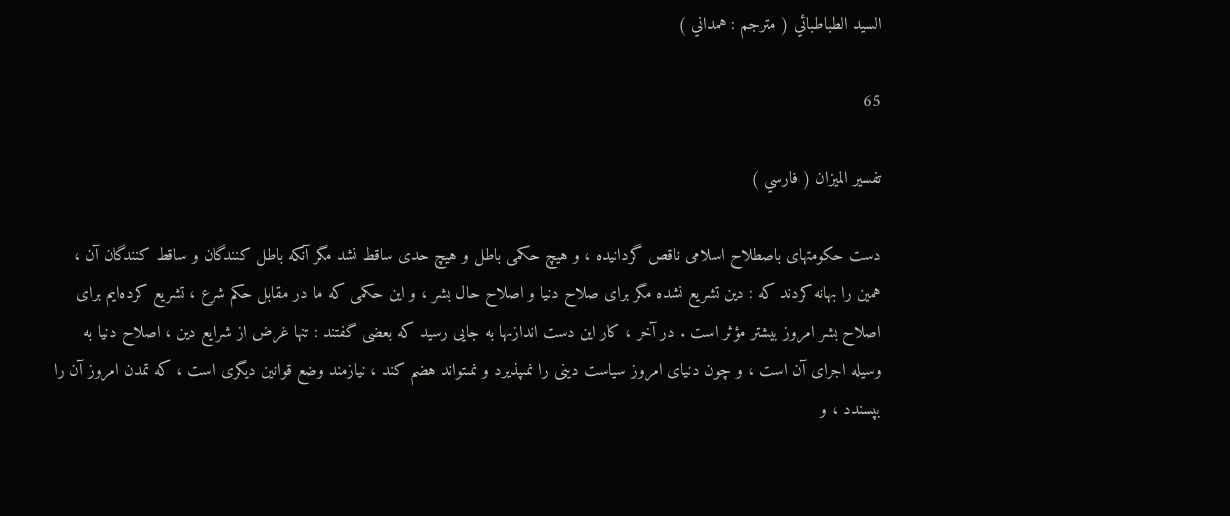السيد الطباطبائي ( مترجم : همداني )

65

تفسير الميزان ( فارسي )

دست حكومتهاى باصطلاح اسلامى ناقص گردانيده ، و هيچ حكمى باطل و هيچ حدى ساقط نشد مگر آنكه باطل كنندگان و ساقط كنندگان آن ، همين را بهانه كردند كه : دين تشريع نشده مگر براى صلاح دنيا و اصلاح حال بشر ، و اين حكمى كه ما در مقابل حكم شرع ، تشريع كرده‌ايم براى اصلاح بشر امروز بيشتر مؤثر است . در آخر ، كار اين دست اندازىها به جايى رسيد كه بعضى گفتند : تنها غرض از شرايع دين ، اصلاح دنيا به وسيله اجراى آن است ، و چون دنياى امروز سياست دينى را نمىپذيرد و نمىتواند هضم كند ، نيازمند وضع قوانين ديگرى است ، كه تمدن امروز آن را بپسندد ، و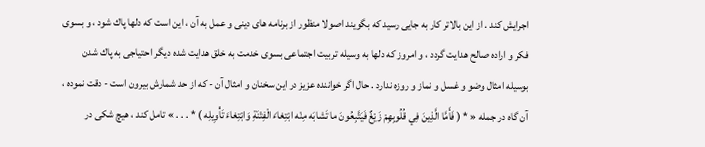اجرايش كند . از اين بالاتر كار به جايى رسيد كه بگويند اصولا منظور از برنامه هاى دينى و عمل به آن ، اين است كه دلها پاك شود ، و بسوى فكر و اراده صالح هدايت گردد ، و امروز كه دلها به وسيله تربيت اجتماعى بسوى خدمت به خلق هدايت شده ديگر احتياجى به پاك شدن بوسيله امثال وضو و غسل و نماز و روزه ندارد . حال اگر خواننده عزيز در اين سخنان و امثال آن - كه از حد شمارش بيرون است - دقت نموده ، آن گاه در جمله « * ( فَأَمَّا الَّذِينَ فِي قُلُوبِهِمْ زَيْغٌ فَيَتَّبِعُونَ ما تَشابَه مِنْه ابْتِغاءَ الْفِتْنَةِ وَابْتِغاءَ تَأْوِيلِه ) * . . . » تامل كند ، هيچ شكى در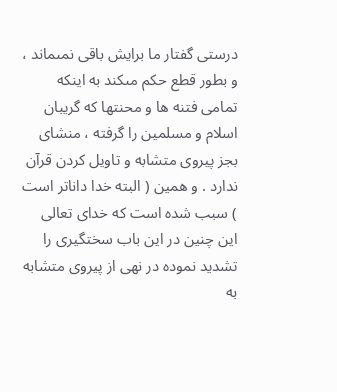درستى گفتار ما برايش باقى نمىماند ، و بطور قطع حكم مىكند به اينكه تمامى فتنه ها و محنتها كه گريبان اسلام و مسلمين را گرفته ، منشاى بجز پيروى متشابه و تاويل كردن قرآن ندارد . و همين ( البته خدا داناتر است ) سبب شده است كه خداى تعالى اين چنين در اين باب سختگيرى را تشديد نموده در نهى از پيروى متشابه به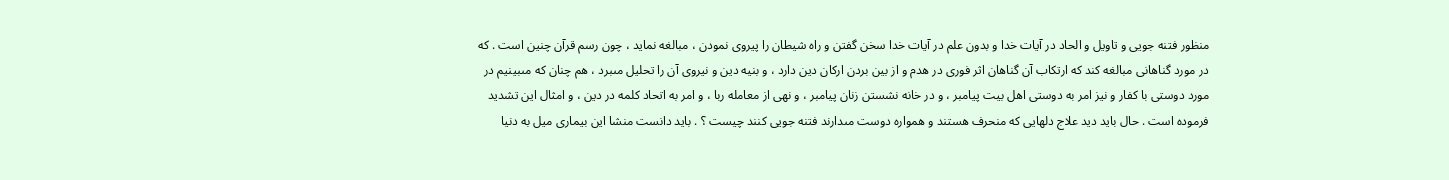منظور فتنه جويى و تاويل و الحاد در آيات خدا و بدون علم در آيات خدا سخن گفتن و راه شيطان را پيروى نمودن ، مبالغه نمايد ، چون رسم قرآن چنين است . كه در مورد گناهانى مبالغه كند كه ارتكاب آن گناهان اثر فورى در هدم و از بين بردن اركان دين دارد ، و بنيه دين و نيروى آن را تحليل مىبرد ، هم چنان كه مىبينيم در مورد دوستى با كفار و نيز امر به دوستى اهل بيت پيامبر ، و در خانه نشستن زنان پيامبر ، و نهى از معامله ربا ، و امر به اتحاد كلمه در دين ، و امثال اين تشديد فرموده است . حال بايد ديد علاج دلهايى كه منحرف هستند و همواره دوست مىدارند فتنه جويى كنند چيست ؟ . بايد دانست منشا اين بيمارى ميل به دنيا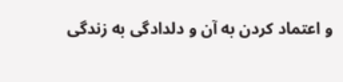و اعتماد كردن به آن و دلدادگى به زندگى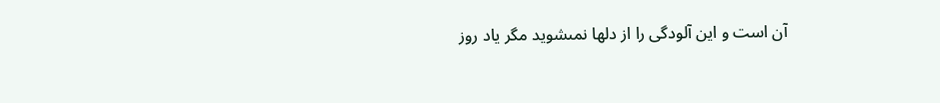آن است و اين آلودگى را از دلها نمىشويد مگر ياد روز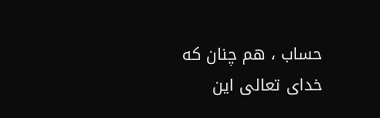حساب ، هم چنان كه خداى تعالى اين